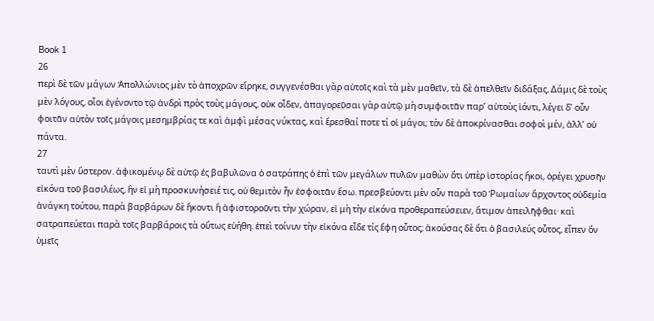Book 1
26
περὶ δὲ τῶν μάγων Ἀπολλώνιος μὲν τὸ ἀποχρῶν εἴρηκε, συγγενέσθαι γὰρ αὐτοῖς καὶ τὰ μὲν μαθεῖν, τὰ δὲ ἀπελθεῖν διδάξας, Δάμις δὲ τοὺς μὲν λόγους, οἷοι ἐγένοντο τῷ ἀνδρὶ πρὸς τοὺς μάγους, οὐκ οἶδεν, ἀπαγορεῦσαι γὰρ αὐτῷ μὴ συμφοιτᾶν παρʼ αὐτοὺς ἰόντι, λέγει δʼ οὖν φοιτᾶν αὐτὸν τοῖς μάγοις μεσημβρίας τε καὶ ἀμφὶ μέσας νύκτας, καὶ ἔρεσθαί ποτε τί οἱ μάγοι; τὸν δὲ ἀποκρίνασθαι σοφοὶ μέν, ἀλλʼ οὐ πάντα.
27
ταυτὶ μὲν ὕστερον. ἀφικομένῳ δὲ αὐτῷ ἐς βαβυλῶνα ὁ σατράπης ὁ ἐπὶ τῶν μεγάλων πυλῶν μαθὼν ὅτι ὑπὲρ ἱστορίας ἥκοι, ὀρέγει χρυσῆν εἰκόνα τοῦ βασιλέως, ἣν εἰ μὴ προσκυνήσειέ τις, οὐ θεμιτὸν ἦν ἐσφοιτᾶν ἔσω. πρεσβεύοντι μὲν οὖν παρὰ τοῦ Ῥωμαίων ἄρχοντος οὐδεμία ἀνάγκη τούτου, παρὰ βαρβάρων δὲ ἥκοντι ἢ ἀφιστοροῦντι τὴν χώραν, εἰ μὴ τὴν εἰκόνα προθεραπεύσειεν, ἄτιμον ἀπειλῆφθαι· καὶ σατραπεύεται παρὰ τοῖς βαρβάροις τὰ οὕτως εὐήθη. ἐπεὶ τοίνυν τὴν εἰκόνα εἶδε τίς ἔφη οὗτος; ἀκούσας δὲ ὅτι ὁ βασιλεύς οὗτος, εἶπεν ὃν ὑμεῖς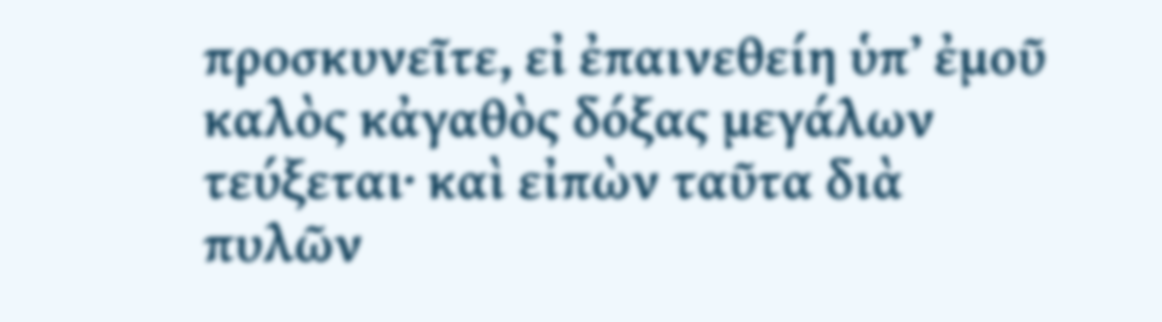προσκυνεῖτε, εἰ ἐπαινεθείη ὑπʼ ἐμοῦ καλὸς κἀγαθὸς δόξας μεγάλων τεύξεται· καὶ εἰπὼν ταῦτα διὰ πυλῶν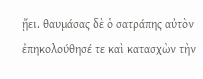ᾔει. θαυμάσας δὲ ὁ σατράπης αὐτὸν ἐπηκολούθησέ τε καὶ κατασχὼν τὴν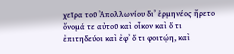χεῖρα τοῦ Ἀπολλωνίου δι’ ἑρμηνέος ἤρετο ὄνομά τε αὐτοῦ καὶ οἶκον καὶ ὅ τι ἐπιτηδεύοι καὶ ἐφʼ ὅ τι φοιτῴη, καὶ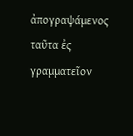ἀπογραψάμενος ταῦτα ἐς γραμματεῖον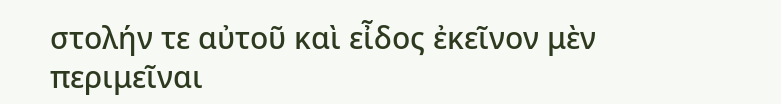στολήν τε αὐτοῦ καὶ εἶδος ἐκεῖνον μὲν περιμεῖναι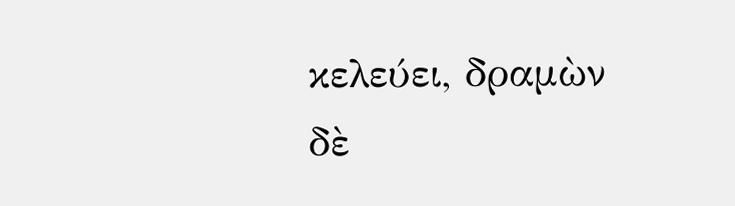κελεύει, δραμὼν δὲ